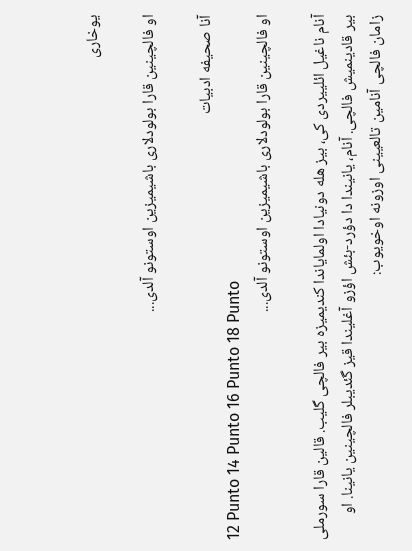یوخاری

او فالچینین قارا بولودلاری باشیمیزین اوستونو آلدی...

آنا صحیفه ادبیات
12 Punto 14 Punto 16 Punto 18 Punto
او فالچینین قارا بولودلاری باشیمیزین اوستونو آلدی...

آنام ناغیل ائلییردی کی، بیز هله دونیادا اولمایاندا کندیمیزه بیر فالچی گلیب. قالین قارا سورملی بیر قادینمیش فالچی. آنام، یانیندا دا دؤرد-بئش اؤزو آغلیندا قیز گئدیبلر فالچینین یانینا. او زامان فالچی آنامین تالعیینی اوزونه اوخویوب: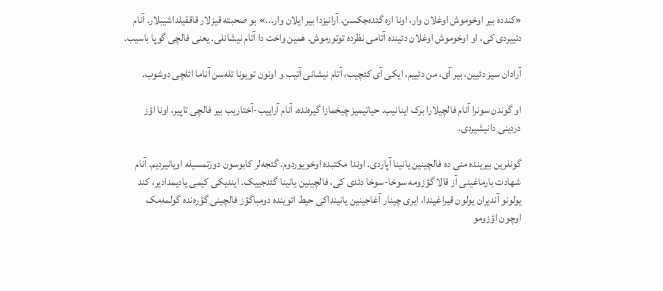«کندده بیر اوخوموش اوغلان وار، اونا اره گئده‌جکسن. آرانیزدا بیر ایلان وار...» بو صحبته قیزلار قاققیلداشیبلار. آنام دئییردی کی، او اوخوموش اوغلان دئینده آتامی نظرده توتورموش. همین واخت دا آتام نیشانلی. یعنی فالچی گوپا باسیب.

آرادان سیز دئیین، بیر آی، من دئییم، ایکی آی کئچیب، آتام نیشانی آتیب و اونون تویونا تله‌سن آناما ائلچی دوشوب.

او گوندن سونرا آنام فالچیلارا برک اینانیب. حیاتیمیز چیخمازا گیره‌نده، آنام آراییب-آختاریب بیر فالچی تاپیر، اونا اؤز دردینی دانیشیردی.

گونلرین بیرینده منی ده فالچینین یانینا آپاردی. اوندا مکتبده اوخویوردوم. گئجه‌لر کابوسون دورتمسیله اویانیردیم. آنام شهادت بارماغینی آز قالا گؤزومه سوخا-سوخا دئدی کی، فالچینین یانینا گئدجییک. ایندیکی کیمی یادیمدادیر، کند یولونو آندیران یولون قیراغیندا، ایری چینار آغاجینین یانینداکی حیط ائوینده دومباگؤز فالچینی گؤره‌نده گولمه‌مک اوچون اؤزومو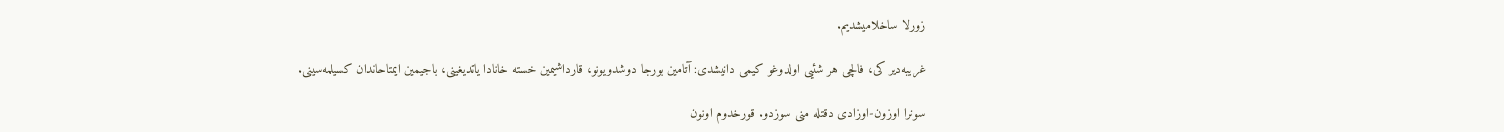زورلا ساخلامیشدیم.

غریبه‌دیر کی، فالچی هر شئیی اولدوغو کیمی دانیشدی: آتامین بورجا دوشدویونو، قارداشیمین خسته خانادا یاتدیغینی، باجیمین ایمتاحاندان کسیلمه‌سینی.

سونرا اوزون-اوزادی دقتله منی سوزدو. قورخدوم اونون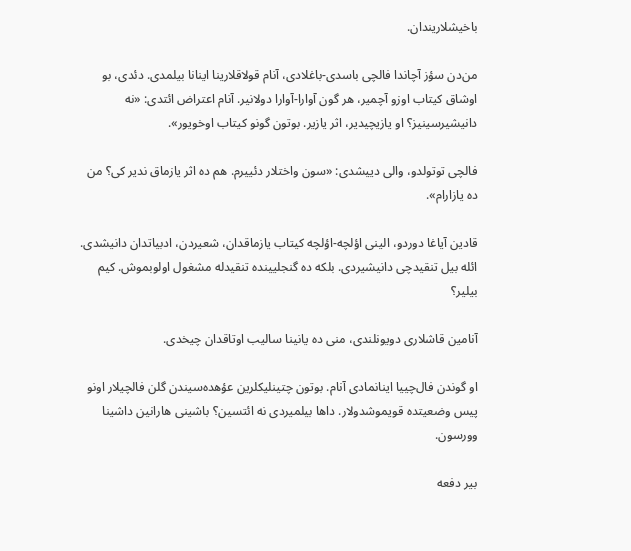باخیشلاریندان.

من‌دن سؤز آچاندا فالچی باسدی-باغلادی، آنام قولاقلارینا اینانا بیلمدی. دئدی، بو اوشاق کیتاب اوزو آچمیر، هر گون آوارا-آوارا دولانیر. آنام اعتراض ائتدی: «نه دانیشیرسینیز؟ او یازیچیدیر، اثر یازیر. بوتون گونو کیتاب اوخویور».

فالچی توتولدو، والی دییشدی: «سون واختلار دئییرم. هم ده اثر یازماق ندیر کی؟ من ده یازارام».

قادین آیاغا دوردو، الینی اؤلچه-اؤلچه کیتاب یازماقدان، شعیردن، ادبیاتدان دانیشدی. ائله بیل تنقیدچی دانیشیردی. بلکه ده گنجلیینده تنقیدله مشغول اولوبموش. کیم بیلیر؟

آنامین قاشلاری دویونلندی، منی ده یانینا سالیب اوتاقدان چیخدی.

او گوندن فال‌چییا اینانمادی آنام. بوتون چتینلیکلرین عؤهده‌سیندن گلن فالچیلار اونو پیس وضعیتده قویموشدولار. داها بیلمیردی نه ائتسین؟ باشینی هارانین داشینا وورسون.

بیر دفعه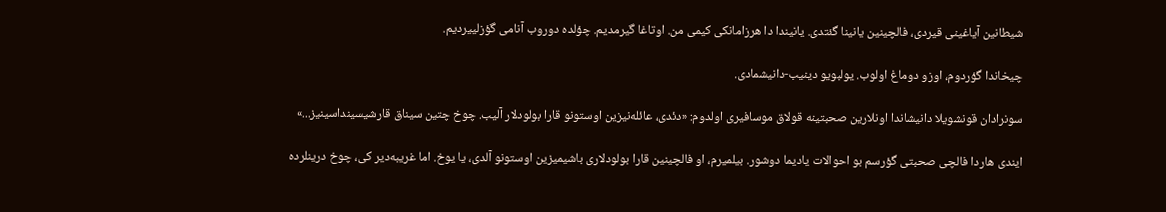شیطانین آیاغینی قیردی، فالچینین یانینا گئتدی. یانیندا دا هرزامانکی کیمی من. اوتاغا گیرمدیم. چؤلده دوروب آنامی گؤزلییردیم.

چیخاندا گؤردوم، اوزو دوماغ اولوب. یولبویو دینیب-دانیشمادی.

سونرادان قونشویلا دانیشاندا اونلارین صحبتینه قولاق موسافیری اولدوم: «دئدی، عائله‌نیزین اوستونو قارا بولودلار آلیب. چوخ چتین سیناق قارشیسینداسینیز...»

ایندی هاردا فالچی صحبتی گؤرسم بو احوالات یادیما دوشور. بیلمیرم، او فالچینین قارا بولودلاری باشیمیزین اوستونو آلدی، یا یوخ. اما غریبه‌دیر کی، چوخ درینلرده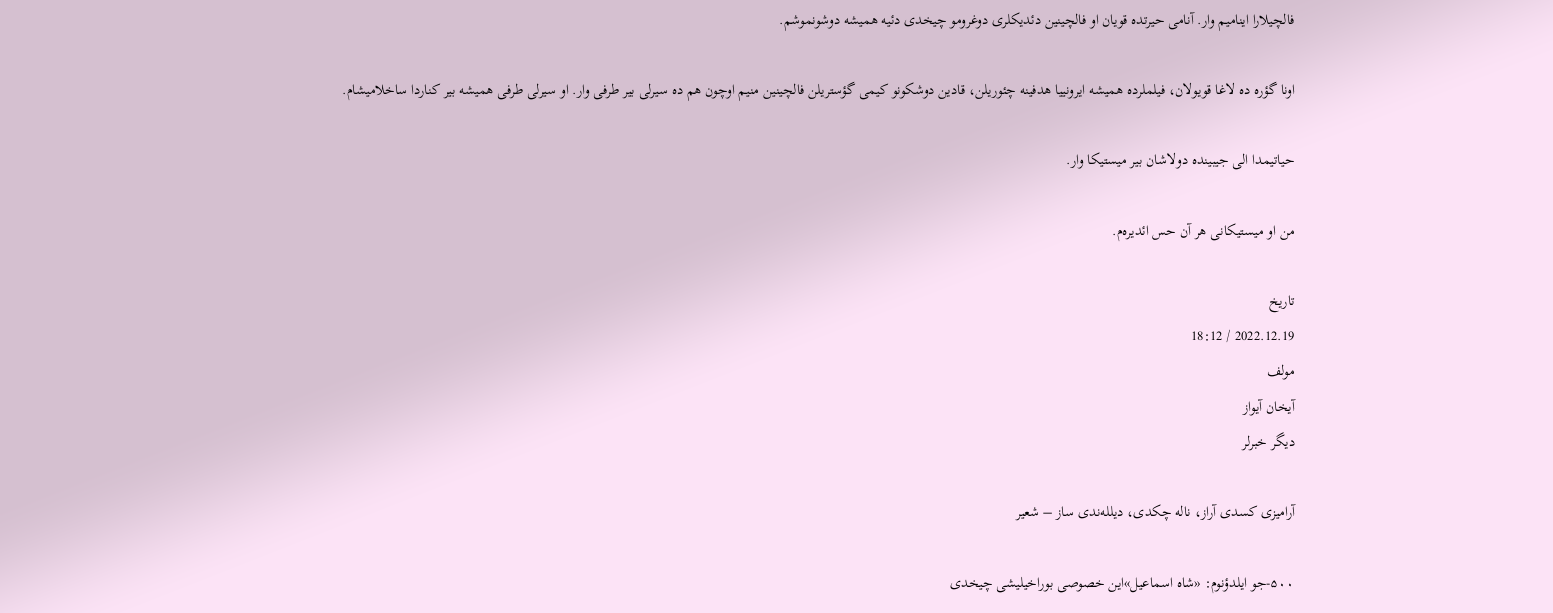فالچیلارا اینامیم وار. آنامی حیرتده قویان او فالچینین دئدیکلری دوغرومو چیخدی دئیه همیشه دوشونموشم.

اونا گؤره ده لاغا قویولان، فیلملرده همیشه ایرونییا هدفینه چئوریلن، قادین دوشکونو کیمی گؤستریلن فالچینین منیم اوچون هم ده سیرلی بیر طرفی وار. او سیرلی طرفی همیشه بیر کناردا ساخلامیشام.

حیاتیمدا الی جیبینده دولاشان بیر میستیکا وار.

من او میستیکانی هر آن حس ائدیره‌م.

تاریخ
2022.12.19 / 18:12
مولف
آیخان آیواز
دیگر خبرلر

آرامیزی کسدی آراز، ناله چکدی، دیلله‌ندی ساز – شعیر

۵۰۰-جو ایلدؤنوم: «شاه اسماعیل»این خصوصی بوراخیلیشی چیخدی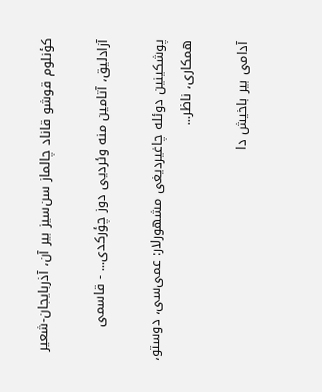کؤنلوم قوشو قاناد چالماز سن‌سیز بیر آن، آذربایجان-شعیر

آزادلیق، آتامین منه وئردیی دوز چؤرکدی... - قاسمی

پوشکینین دوئله چاغیردیغی مشهورلار: عمی‌سی، دوستو، همکاری، ناظر...

آدامی بیر باخیش دا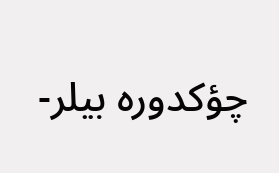چؤکدوره بیلر-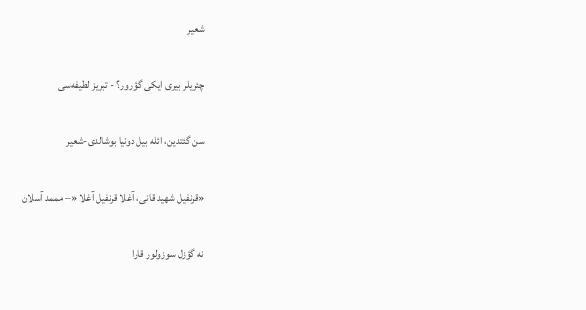شعیر

چئریلر بیری ایکی گؤرور؟ - تبریز لطیفه‌سی

سن گئتدین، ائله بیل دونیا بوشالدی-شعیر

«قرنفیل شهید قانی، آغلا قرنفیل آغلا «– مممد آسلان

نه گؤزل سوزولور قارا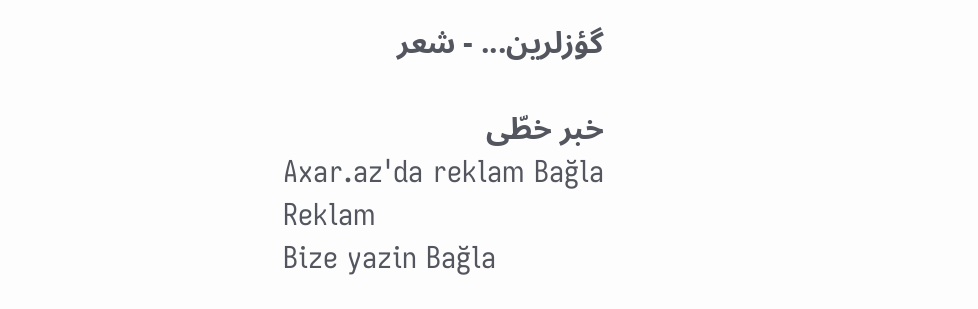گؤزلرین... - شعر

خبر خطّی
Axar.az'da reklam Bağla
Reklam
Bize yazin Bağla